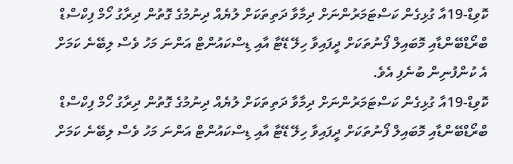ކޮވިޑް-19އާ ގުޅިގެން ކަސްޓަމަރުންނަށް ދިމާވާ ދަތިތަކަށް ލުޔެއް ދިނުމުގެ ގޮތުން ދިރާގު ހޯމް ފިކްސްޑް ބްރޯޑްބޭންޑާއި މޮބައިލް ފޯނުތަކަށް ދީފައިވާ ހިލޭ ޑޭޓާ އާއި ޑިސްކައުންޓް އަންނަ މަހު ވެސް ލިބޭނެ ކަމަށް އެ ކުންފުނިން ބުނެފި އެވެ.
ކޮވިޑް-19އާ ގުޅިގެން ކަސްޓަމަރުންނަށް ދިމާވާ ދަތިތަކަށް ލުޔެއް ދިނުމުގެ ގޮތުން ދިރާގު ހޯމް ފިކްސްޑް ބްރޯޑްބޭންޑާއި މޮބައިލް ފޯނުތަކަށް ދީފައިވާ ހިލޭ ޑޭޓާ އާއި ޑިސްކައުންޓް އަންނަ މަހު ވެސް ލިބޭނެ ކަމަށް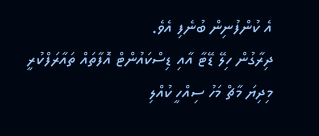އެ ކުންފުނިން ބުނެފި އެވެ.
ދިރާގުން ހިލޭ ޑޭޓާ އާއި ޑިސްކައުންޓް އޮފާތައް ތައާރަފްކުރީ މިދިޔަ މާޗް މަހު ސިއްހީ ކުއްލި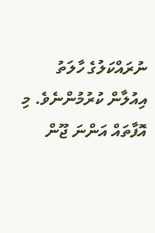ނުރައްކަލުގެ ހާލަތު އިއުލާން ކުރުމުންނެވެ. މި އޮފާތައް އަންނަ ޖޫން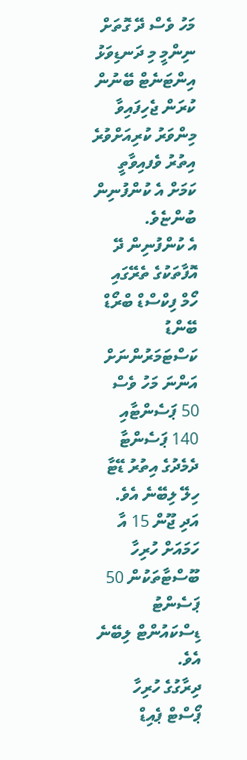މަހު ވެސް ދޭ ގޮތަށް ނިންމީ މި ދަނޑިވަޅު އިންޓަނެޓް ބޭނުން ކުރަން ޖެހިފައިވާ މިންވަރު ކުރިއަށްވުރެ އިތުރު ވެފއިވާތީ ކަމަށް އެ ކުންފުނިން ބުންޏެވެ.
އެ ކުންފުނިން ދޭ އޮފާތަކުގެ ތެރޭގައި ހޯމް ފިކްސްޑް ބްރޯޑް ބޭންޑު ކަސްޓަމަރުންނަށް އަންނަ މަހު ވެސް 50 ޕަސެންޓާއި 140 ޕަސެންޓާ ދެމެދުގެ އިތުރު ޑޭޓާ ހިލޭ ލިބޭނެ އެވެ. އަދި ޖޫން 15 އާ ހަމައަށް ހުރިހާ ބޫސްޓާތަކުން 50 ޕަސެންޓު ޑިސްކައުންޓް ލިބޭނެ އެވެ.
ދިރާގުގެ ހުރިހާ ޕޯސްޓް ޕެއިޑް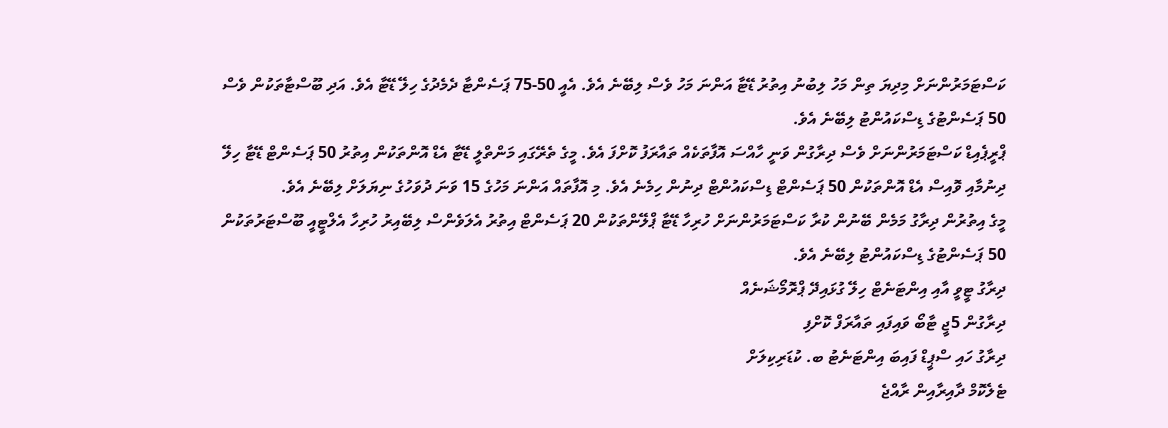ކަސްޓަމަރުންނަށް މިދިޔަ ތިން މަހު ލިބުނު އިތުރު ޑޭޓާ އަންނަ މަހު ވެސް ލިބޭނެ އެވެ. އެއީ 50-75 ޕަސެންޓާ ދެމެދުގެ ހިލޭ ޑޭޓާ އެވެ. އަދި ބޫސްޓާތަކުން ވެސް 50 ޕަސެންޓުގެ ޑިސްކައުންޓު ލިބޭނެ އެވެ.
ޕްރީޕެއިޑް ކަސްޓަމަރުންނަށް ވެސް ދިރާގުން ވަނީ ހާއްސަ އޮފާތަކެއް ތައާރަފު ކޮށްފަ އެވެ. މީގެ ތެރޭގައި މަންތްލީ ޑޭޓާ އެޑް އޮންތަކުން އިތުރު 50 ޕަސެންޓް ޑޭޓާ ހިލޭ ދިނުމާއި ވޮއިސް އެޑް އޮންތަކުން 50 ޕަސެންޓް ޑިސްކައުންޓް ދިނުން ހިމެނެ އެވެ. މި އޮފާތައް އަންނަ މަހުގެ 15 ވަނަ ދުވަހުގެ ނިޔަލަށް ލިބޭނެ އެވެ.
މީގެ އިތުރުން ދިރާގު މަމެން ބޭނުން ކުރާ ކަސްޓަމަރުންނަށް ހުރިހާ ޑޭޓާ ޕްލޭންތަކުން 20 ޕަސެންޓް އިތުރު އެލަވެންސް ލިބޭއިރު ހުރިހާ އެލްޓީއީ ބޫސްޓަރުތަކުން 50 ޕަސެންޓުގެ ޑިސްކައުންޓު ލިބޭނެ އެވެ.
ދިރާގު ޓީވީ އާއި އިންޓަނެޓް ހިލޭ ގުޅައިދޭ ޕްރޮމޯޝަނެއް
ދިރާގުން 5ޖީ ޓާބޯ ވައިފައި ތައާރަފް ކޮށްފި
ދިރާގު ހައި ސްޕީޑް ފައިބަ އިންޓަނެޓު ބ. ކުޑަރިކިލަށް
ޓެލެކޮމް ދާއިރާއިން ރާއްޖެ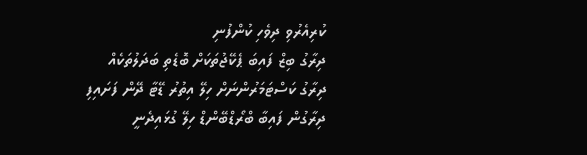ކުރިއެރުވި ދިވެހި ކުންފުނި
ދިރާގު ބިޒް ފައިބަ ޕެކޭޖުތަކަށް ބޮޑެތި ބަދަލުތަކެއް
ދިރާގު ކަސްޓަމަރުންނަށް ހިލޭ އިތުރު ޑޭޓާ ދޭން ފަށައިފި
ދިރާގުން ފައިބާ ބްރޯޑްބޭންޑް ހިލޭ ގުޅައިދެނީ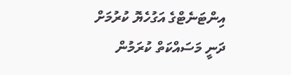އިންޓަނެޓްގެ އަގުހެޔޮ ކުރުމަށް ދަނީ މަސައްކަތް ކުރަމުން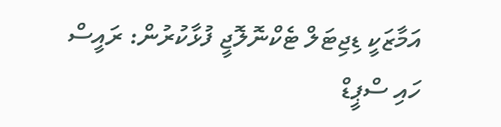އަމާޒަކީ ޑިޖިޓަލް ޓެކްނޮލޮޖީ ފުޅާކުރުން: ރައީސް
ހައި ސްޕީޑް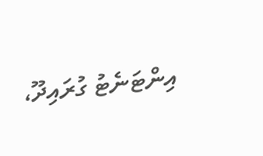އިންޓަނެޓު ގުރައިދޫ،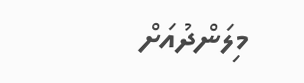މިލަންދުއަށް